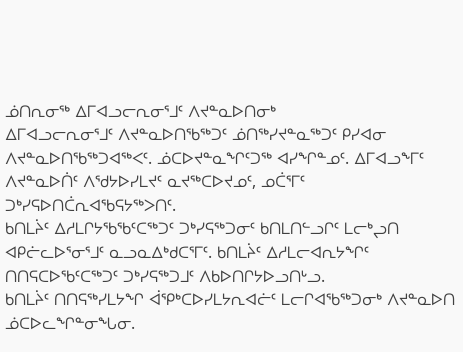ᓅᑎᕆᓂᖅ ᐃᒥᐊᓗᓕᕆᓂᕐᒧᑦ ᐱᔪᓐᓇᐅᑎᓂᒃ
ᐃᒥᐊᓗᓕᕆᓂᕐᒧᑦ ᐱᔪᓐᓇᐅᑎᖃᖅᑐᑦ ᓅᑎᖅᓯᔪᓐᓇᖅᑐᑦ ᑭᓯᐊᓂ ᐱᔪᓐᓇᐅᑎᖃᖅᑐᐊᖅᐸᑦ. ᓅᑕᐅᔪᓐᓇᖏᑦᑐᖅ ᐊᓯᖏᓐᓄᑦ. ᐃᒥᐊᓗᖕᒥᑦ ᐱᔪᓐᓇᐅᑏᑦ ᐱᖁᔭᐅᓯᒪᔪᑦ ᓇᔪᖅᑕᐅᔪᓄᑦ, ᓄᑖᕐᒥᑦ ᑐᒃᓯᕋᐅᑎᑖᕆᐊᖃᕋᔭᖅᐳᑎᑦ.
ᑲᑎᒪᔩᑦ ᐃᓱᒪᒋᔭᖃᖃᑦᑕᖅᑐᑦ ᑐᒃᓯᕋᖅᑐᓂᑦ ᑲᑎᒪᑎᓪᓗᒋᑦ ᒪᓕᒃᖢᑎ ᐊᑭᓖᓚᐅᕐᓂᕐᒧᑦ ᓇᓗᓇᐃᒃᑯᑕᕐᒥᑦ. ᑲᑎᒪᔩᑦ ᐃᓱᒪᓕᐊᕆᔭᖏᑦ ᑎᑎᕋᑕᐅᖃᑦᑕᖅᑐᑦ ᑐᒃᓯᕋᖅᑐᒧᑦ ᐱᑲᐅᑎᒋᔭᐅᓗᑎᒡᓗ.
ᑲᑎᒪᔩᑦ ᑎᑎᕋᖅᓯᒪᔭᖏ ᐋᕿᒃᑕᐅᓯᒪᔭᕆᐊᓖᑦ ᒪᓕᒋᐊᖃᖅᑐᓂᒃ ᐱᔪᓐᓇᐅᑎ ᓅᑕᐅᓚᖏᓐᓂᖓᓂ.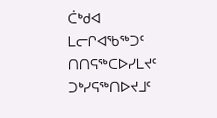ᑖᒃᑯᐊ ᒪᓕᒋᐊᖃᖅᑐᑦ ᑎᑎᕋᖅᑕᐅᓯᒪᔪᑦ ᑐᒃᓯᕋᖅᑎᐅᔪᒧᑦ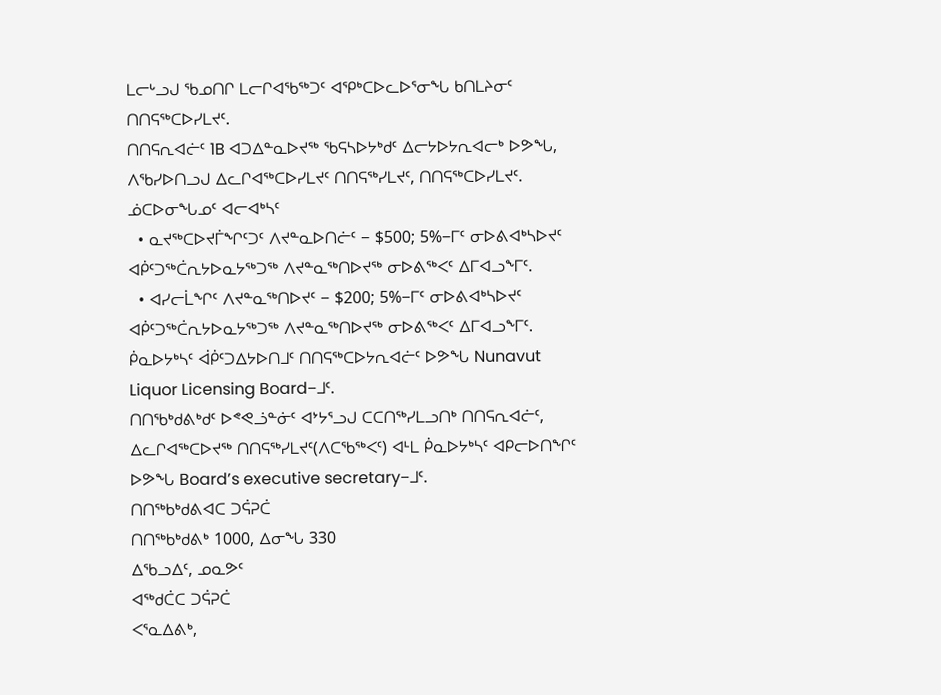ᒪᓕᒡᓗᒍ ᖃᓄᑎᒋ ᒪᓕᒋᐊᖃᖅᑐᑦ ᐊᕿᒃᑕᐅᓚᐅᕐᓂᖓ ᑲᑎᒪᔨᓂᑦ ᑎᑎᕋᖅᑕᐅᓯᒪᔪᑦ.
ᑎᑎᕋᕆᐊᓖᑦ 1B ᐊᑐᐃᓐᓇᐅᔪᖅ ᖃᕋᓴᐅᔭᒃᑯᑦ ᐃᓕᔭᐅᔭᕆᐊᓕᒃ ᐅᕗᖓ, ᐱᖃᓯᐅᑎᓗᒍ ᐃᓚᒋᐊᖅᑕᐅᓯᒪᔪᑦ ᑎᑎᕋᖅᓯᒪᔪᑦ, ᑎᑎᕋᖅᑕᐅᓯᒪᔪᑦ.
ᓅᑕᐅᓂᖓᓄᑦ ᐊᓕᐊᒃᓴᑦ
  • ᓇᔪᖅᑕᐅᔪᒦᖏᑦᑐᑦ ᐱᔪᓐᓇᐅᑎᓖᑦ − $500; 5%−ᒥᑦ ᓂᐅᕕᐊᒃᓴᐅᔪᑦ ᐊᑮᑦᑐᖅᑖᕆᔭᐅᓇᔭᖅᑐᖅ ᐱᔪᓐᓇᖅᑎᐅᔪᖅ ᓂᐅᕕᖅᐸᑦ ᐃᒥᐊᓗᖕᒥᑦ.
  • ᐊᓯᓕᒫᖏᑦ ᐱᔪᓐᓇᖅᑎᐅᔪᑦ − $200; 5%−ᒥᑦ ᓂᐅᕕᐊᒃᓴᐅᔪᑦ ᐊᑮᑦᑐᖅᑖᕆᔭᐅᓇᔭᖅᑐᖅ ᐱᔪᓐᓇᖅᑎᐅᔪᖅ ᓂᐅᕕᖅᐸᑦ ᐃᒥᐊᓗᖕᒥᑦ.
ᑮᓇᐅᔭᒃᓴᑦ ᐋᑮᑦᑐᐃᔭᐅᑎᒧᑦ ᑎᑎᕋᖅᑕᐅᔭᕆᐊᓖᑦ ᐅᕗᖓ Nunavut Liquor Licensing Board−ᒧᑦ.
ᑎᑎᖃᒃᑯᕕᒃᑯᑦ ᐅᕝᕙᓘᓐᓃᑦ ᐊᔾᔭᕐᓗᒍ ᑕᑕᑎᖅᓯᒪᓗᑎᒃ ᑎᑎᕋᕆᐊᓖᑦ, ᐃᓚᒋᐊᖅᑕᐅᔪᖅ ᑎᑎᕋᖅᓯᒪᔪᑦ(ᐱᑕᖃᖅᐸᑦ) ᐊᒻᒪ ᑮᓇᐅᔭᒃᓴᑦ ᐊᑭᓕᐅᑎᖏᑦ ᐅᕗᖓ Board’s executive secretary−ᒧᑦ.
ᑎᑎᖅᑲᒃᑯᕕᐊᑕ ᑐᕌᕈᑖ
ᑎᑎᖅᑲᒃᑯᕕᒃ 1000, ᐃᓂᖓ 330
ᐃᖃᓗᐃᑦ, ᓄᓇᕗᑦ
ᐊᖅᑯᑖᑕ ᑐᕌᕈᑖ
ᐸᕐᓇᐃᕕᒃ,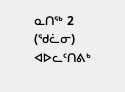ᓇᑎᖅ 2 (ᖁᓛᓂ)
ᐊᐅᓚᑦᑎᕕᒃ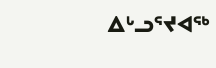ᐃᒡᓗᕐᔪᐊᖅ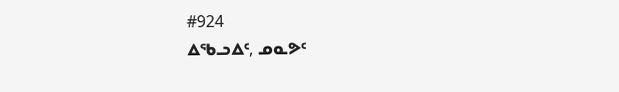#924
ᐃᖃᓗᐃᑦ, ᓄᓇᕗᑦ